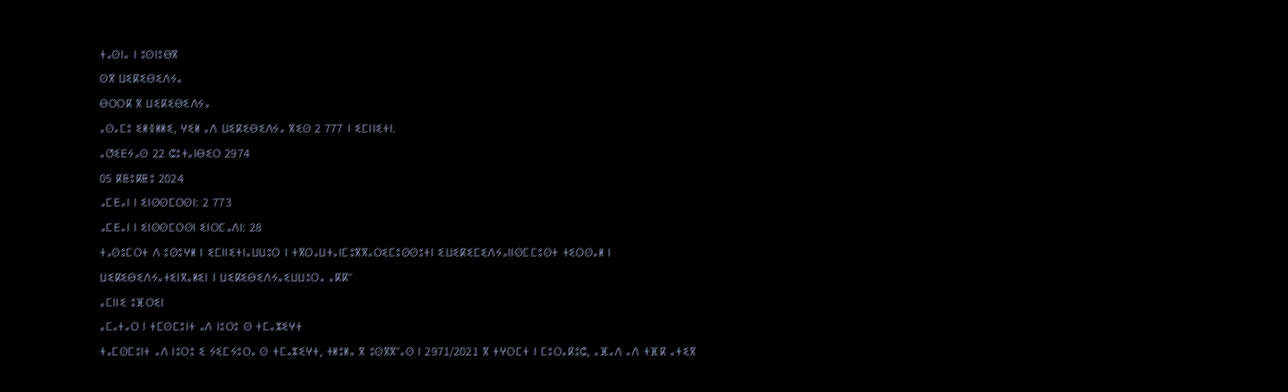ⵜⴰⵙⵏⴰ ⵏ ⵓⵙⵏⵓⴱⴳ
ⵙⴳ ⵡⵉⴽⵉⴱⵉⴷⵢⴰ
ⴱⵔⵔⴽ ⴳ ⵡⵉⴽⵉⴱⵉⴷⵢⴰ
ⴰⵙⴰⵎⵓ ⵉⵍⴻⵍⵍⵉ, ⵖⵉⵍ ⴰⴷ ⵡⵉⴽⵉⴱⵉⴷⵢⴰ ⴳⵉⵙ 2 777 ⵏ ⵉⵎⵏⵏⵉⵜⵏ.
ⴰⵚⵉⴹⵢⴰⵙ 22 ⵛⵓⵜⴰⵏⴱⵉⵔ 2974
05 ⴽⵟⵓⴽⵟⵓ 2024
ⴰⵎⴹⴰⵏ ⵏ ⵉⵏⵙⵙⵎⵔⵙⵏ: 2 773
ⴰⵎⴹⴰⵏ ⵏ ⵉⵏⵙⵙⵎⵔⵙⵏ ⵉⵏⵔⵎⴰⴷⵏ: 28
ⵜⴰⵙⵓⵎⵔⵜ ⴷ ⵓⵙⵓⵖⵍ ⵏ ⵉⵎⵏⵏⵉⵜⵏⴰⵡⵡⵓⵔ ⵏ ⵜⴳⵔⴰⵡⵜⴰⵏⵎⵓⴳⴳⴰⵔⵉⵎⵓⵙⵙⵓⵜⵏ ⵉⵡⵉⴽⵉⵎⵉⴷⵢⴰⵏⵏⵙⵎⵎⵓⵙⵜ ⵜⵉⵔⵙⴰⵍ ⵏ ⵡⵉⴽⵉⴱⵉⴷⵢⴰⵜⵉⵏⴳⴰⵍⵉⵏ ⵏ ⵡⵉⴽⵉⴱⵉⴷⵢⴰⵉⵡⵡⵓⵔⴰ ⴰⴽⴽⵯ
ⴰⵎⵏⵏⵉ ⵓⴼⵔⵉⵏ
ⴰⵎⴰⵜⴰⵔ ⵏ ⵜⵎⵙⵎⵓⵏⵜ ⴰⴷ ⵏⵓⵔⵓ ⵙ ⵜⵎⴰⵣⵉⵖⵜ
ⵜⴰⵎⵙⵎⵓⵏⵜ ⴰⴷ ⵏⵓⵔⵓ ⵉ ⵢⵉⵎⵢⵓⵔⴰ ⵙ ⵜⵎⴰⵣⵉⵖⵜ, ⵜⵍⵓⵍⴰ ⴳ ⵓⵙⴳⴳⵯⴰⵙ ⵏ 2971/2021 ⴳ ⵜⵖⵔⵎⵜ ⵏ ⵎⵓⵔⴰⴽⵓⵛ, ⴰⴼⴰⴷ ⴰⴷ ⵜⴼⴽ ⴰⵜⵉⴳ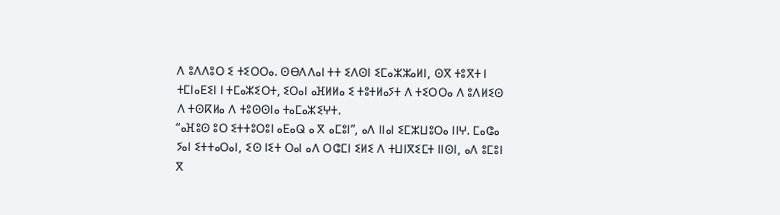ⴷ ⵓⴷⴷⵓⵔ ⵉ ⵜⵉⵔⵔⴰ. ⵙⴱⴷⴷⴰⵏ ⵜⵜ ⵉⴷⵙⵏ ⵉⵎⴰⵣⵣⴰⵍⵏ, ⵙⴳ ⵜⵓⴳⵜ ⵏ ⵜⵎⵏⴰⴹⵉⵏ ⵏ ⵜⵎⴰⵣⵉⵔⵜ, ⵉⵔⴰⵏ ⴰⴼⵍⵍⴰ ⵉ ⵜⵓⵜⵍⴰⵢⵜ ⴷ ⵜⵉⵔⵔⴰ ⴷ ⵓⴷⵍⵉⵙ ⴷ ⵜⵙⴽⵍⴰ ⴷ ⵜⵓⵙⵙⵏⴰ ⵜⴰⵎⴰⵣⵉⵖⵜ.
“ⴰⴼⵓⵙ ⵓⵔ ⵉⵜⵜⵓⵔⵓⵏ ⴰⴹⴰⵕ ⴰ ⴳ ⴰⵎⵓⵏ”, ⴰⴷ ⵏⵏⴰⵏ ⵉⵎⵣⵡⵓⵔⴰ ⵏⵏⵖ. ⵎⴰⵛⴰ ⵢⴰⵏ ⵉⵜⵜⴰⵔⴰⵏ, ⵉⵙ ⵏⵉⵜ ⵔⴰⵏ ⴰⴷ ⵔⵛⵎⵏ ⵉⵍⵉ ⴷ ⵜⵡⵏⴳⵉⵎⵜ ⵏⵏⵙⵏ, ⴰⴷ ⵓⵎⵓⵏ ⴳ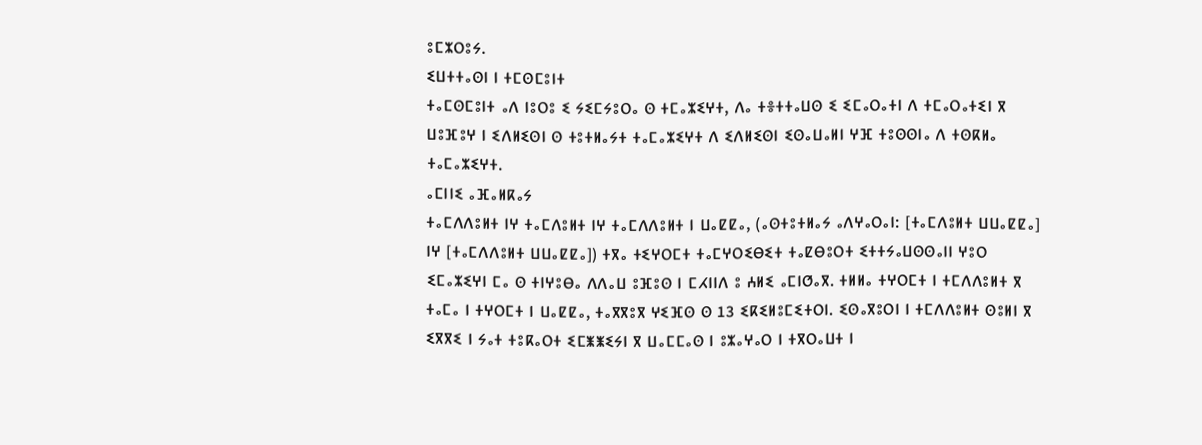ⵓⵎⵣⵔⵓⵢ.
ⵉⵡⵜⵜⴰⵙⵏ ⵏ ⵜⵎⵙⵎⵓⵏⵜ
ⵜⴰⵎⵙⵎⵓⵏⵜ ⴰⴷ ⵏⵓⵔⵓ ⵉ ⵢⵉⵎⵢⵓⵔⴰ ⵙ ⵜⵎⴰⵣⵉⵖⵜ, ⴷⴰ ⵜⴻⵜⵜⴰⵡⵙ ⵉ ⵉⵎⴰⵔⴰⵜⵏ ⴷ ⵜⵎⴰⵔⴰⵜⵉⵏ ⴳ ⵡⵓⴼⵓⵖ ⵏ ⵉⴷⵍⵉⵙⵏ ⵙ ⵜⵓⵜⵍⴰⵢⵜ ⵜⴰⵎⴰⵣⵉⵖⵜ ⴷ ⵉⴷⵍⵉⵙⵏ ⵉⵙⴰⵡⴰⵍⵏ ⵖⴼ ⵜⵓⵙⵙⵏⴰ ⴷ ⵜⵙⴽⵍⴰ ⵜⴰⵎⴰⵣⵉⵖⵜ.
ⴰⵎⵏⵏⵉ ⴰⴼⴰⵍⴽⴰⵢ
ⵜⴰⵎⴷⴷⵓⵍⵜ ⵏⵖ ⵜⴰⵎⴷⵓⵍⵜ ⵏⵖ ⵜⴰⵎⴷⴷⵓⵍⵜ ⵏ ⵡⴰⵇⵇⴰ, (ⴰⵙⵜⵓⵜⵍⴰⵢ ⴰⴷⵖⴰⵔⴰⵏ: [ⵜⴰⵎⴷⵓⵍⵜ ⵡⵡⴰⵇⵇⴰ] ⵏⵖ [ⵜⴰⵎⴷⴷⵓⵍⵜ ⵡⵡⴰⵇⵇⴰ]) ⵜⴳⴰ ⵜⵉⵖⵔⵎⵜ ⵜⴰⵎⵖⵔⵉⴱⵉⵜ ⵜⴰⵇⴱⵓⵔⵜ ⵉⵜⵜⵢⴰⵡⵙⵙⴰⵏⵏ ⵖⵓⵔ ⵉⵎⴰⵣⵉⵖⵏ ⵎⴰ ⵙ ⵜⵏⵖⵓⴱⴰ ⴷⴷⴰⵡ ⵓⴼⵓⵙ ⵏ ⵎⵃⵏⵏⴷ ⵓ ⵄⵍⵉ ⴰⵎⵏⵚⴰⴳ. ⵜⵍⵍⴰ ⵜⵖⵔⵎⵜ ⵏ ⵜⵎⴷⴷⵓⵍⵜ ⴳ ⵜⴰⵎⴰ ⵏ ⵜⵖⵔⵎⵜ ⵏ ⵡⴰⵇⵇⴰ, ⵜⴰⴳⴳⵓⴳ ⵖⵉⴼⵙ ⵙ 13 ⵉⴽⵉⵍⵓⵎⵉⵜⵔⵏ. ⵉⵙⴰⴳⵓⵔⵏ ⵏ ⵜⵎⴷⴷⵓⵍⵜ ⵙⵓⵍⵏ ⴳ ⵉⴳⴳⵉ ⵏ ⵢⴰⵜ ⵜⵓⴽⴰⵔⵜ ⵉⵎⵥⵥⵉⵢⵏ ⴳ ⵡⴰⵎⵎⴰⵙ ⵏ ⵓⵣⴰⵖⴰⵔ ⵏ ⵜⴳⵔⴰⵡⵜ ⵏ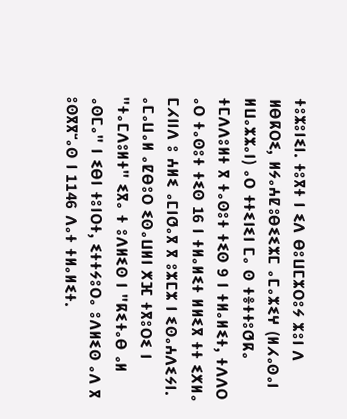ⵜⵓⵣⵓⵏⵉⵏ. ⵜⵓⴳⵜ ⵏ ⵉⴷ ⴱⵓⵡⵎⵣⵔⵓⵢ ⵣⵓⵏ ⴷ ⵍⴱⴽⵔⵉ, ⵍⵢⴰⵄⵇⵓⴱⵉⵉⵣⵎ ⴰⵎⴰⵣⵉⵖ (ⵍⵃⴰⵙⴰⵏ ⵍⵡⴰⵣⵣⴰⵏ) ⴰⵔ ⵜⵜⵉⵏⵉⵏ ⵎⴰ ⵙ ⵜⴻⵜⵜⵓⵚⴽⴰ ⵜⵎⴷⴷⵓⵍⵜ ⴳ ⵜⴰⵙⵓⵜ ⵜⵉⵙ 9 ⵏ ⵜⵍⴰⵍⵉⵜ, ⵜⴷⴷⵔ ⴰⵔ ⵜⴰⵙⵓⵜ ⵜⵉⵙ 16 ⵏ ⵜⵍⴰⵍⵉⵜ ⵍⵍⵉⴳ ⵜⵜ ⵉⵅⵍⴰ ⵎⵃⵏⵏⴷ ⵓ ⵄⵍⵉ ⴰⵎⵏⵚⴰⴳ ⴳ ⵓⵣⵎⵣ ⵏ ⵉⵙⴰⵄⴷⵉⵢⵏ.
ⴰⵎⴰⵡⴰⵍ ⴰⵇⴱⵓⵔ ⵉⵙⴰⵡⵍⵏ ⵅⴼ ⵜⴳⵓⵔⵉ ⵏ "ⵜⴰⵎⴷⵓⵍⵜ" ⵉⴳⴰ ⵜ ⵓⴷⵍⵉⵙ ⵏ "ⴽⵉⵜⴰⴱ ⴰⵍ ⴰⵙⵎⴰ" ⵏ ⵉⴱⵏ ⵜⵓⵏⵔⵜ, ⵉⵜⵜⵢⵓⵔⴰ ⵓⴷⵍⵉⵙ ⴰⴷ ⴳ ⵓⵙⴳⴳⵯⴰⵙ ⵏ 1146 ⴷⴰⵜ ⵜⵍⴰⵍⵉⵜ.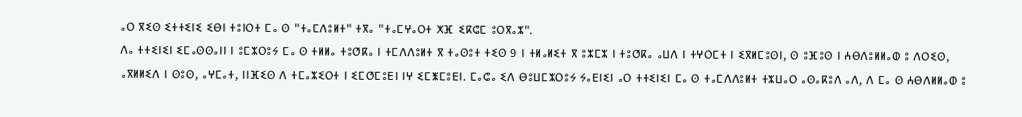ⴰⵔ ⴳⵉⵙ ⵉⵜⵜⵉⵏⵉ ⵉⴱⵏ ⵜⵓⵏⵔⵜ ⵎⴰ ⵙ "ⵜⴰⵎⴷⵓⵍⵜ" ⵜⴳⴰ "ⵜⴰⵎⵖⴰⵔⵜ ⵅⴼ ⵉⴽⵛⵎ ⵓⵔⴳⴰⵣ".
ⴷⴰ ⵜⵜⵉⵏⵉⵏ ⵉⵎⴰⵙⵙⴰⵏⵏ ⵏ ⵓⵎⵣⵔⵓⵢ ⵎⴰ ⵙ ⵜⵍⵍⴰ ⵜⵓⵚⴽⴰ ⵏ ⵜⵎⴷⴷⵓⵍⵜ ⴳ ⵜⴰⵙⵓⵜ ⵜⵉⵙ 9 ⵏ ⵜⵍⴰⵍⵉⵜ ⴳ ⵓⵣⵎⵣ ⵏ ⵜⵓⵚⴽⴰ ⴰⵡⴷ ⵏ ⵜⵖⵔⵎⵜ ⵏ ⵉⴳⵍⵎⵓⵙⵏ, ⵙ ⵓⴼⵓⵙ ⵏ ⵄⴱⴷⵓⵍⵍⴰⵀ ⵓ ⴷⵔⵉⵙ, ⴰⴳⵍⵍⵉⴷ ⵏ ⵙⵓⵙ, ⴰⵖⵎⴰⵜ, ⵏⵏⴼⵉⵙ ⴷ ⵜⵎⴰⵣⵉⵔⵜ ⵏ ⵉⵎⵚⵎⵓⴹⵏ ⵏⵖ ⵉⵎⵥⵎⵓⴹⵏ. ⵎⴰⵛⴰ ⵉⴷ ⴱⵓⵡⵎⵣⵔⵓⵢ ⵢⴰⴹⵏⵉⵏ ⴰⵔ ⵜⵜⵉⵏⵉⵏ ⵎⴰ ⵙ ⵜⴰⵎⴷⴷⵓⵍⵜ ⵜⵣⵡⴰⵔ ⴰⵙⴰⴽⵓⴷ ⴰⴷ, ⴷ ⵎⴰ ⵙ ⵄⴱⴷⵍⵍⴰⵀ ⵓ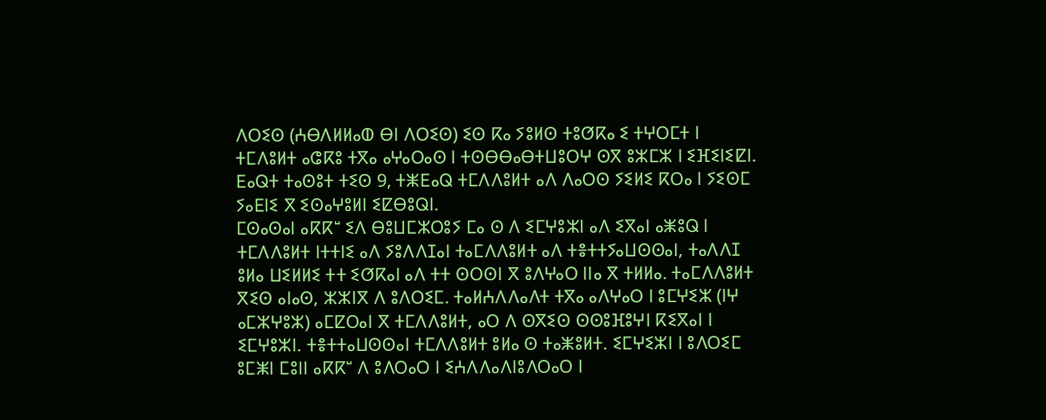ⴷⵔⵉⵙ (ⵄⴱⴷⵍⵍⴰⵀ ⴱⵏ ⴷⵔⵉⵙ) ⵉⵙ ⴽⴰ ⵢⵓⵍⵙ ⵜⵓⵚⴽⴰ ⵉ ⵜⵖⵔⵎⵜ ⵏ ⵜⵎⴷⵓⵍⵜ ⴰⵛⴽⵓ ⵜⴳⴰ ⴰⵖⴰⵔⴰⵙ ⵏ ⵜⵙⴱⴱⴰⴱⵜⵡⵓⵔⵖ ⵙⴳ ⵓⵣⵎⵣ ⵏ ⵉⴼⵉⵏⵉⵇⵏ. ⴹⴰⵕⵜ ⵜⴰⵙⵓⵜ ⵜⵉⵙ 9, ⵜⵥⴹⴰⵕ ⵜⵎⴷⴷⵓⵍⵜ ⴰⴷ ⴷⴰⵔⵙ ⵢⵉⵍⵉ ⴽⵔⴰ ⵏ ⵢⵉⵙⵎ ⵢⴰⴹⵏⵉ ⴳ ⵉⵙⴰⵖⵓⵍⵏ ⵉⵇⴱⵓⵕⵏ.
ⵎⵙⴰⵙⴰⵏ ⴰⴽⴽⵯ ⵉⴷ ⴱⵓⵡⵎⵣⵔⵓⵢ ⵎⴰ ⵙ ⴷ ⵉⵎⵖⵓⵣⵏ ⴰⴷ ⵉⴳⴰⵏ ⴰⵥⵓⵕ ⵏ ⵜⵎⴷⴷⵓⵍⵜ ⵏⵜⵜⵏⵉ ⴰⴷ ⵢⵓⴷⴷⵊⴰⵏ ⵜⴰⵎⴷⴷⵓⵍⵜ ⴰⴷ ⵜⴻⵜⵜⵢⴰⵡⵙⵙⴰⵏ, ⵜⴰⴷⴷⵊ ⵓⵍⴰ ⵡⵉⵍⵍⵉ ⵜⵜ ⵉⵚⴽⴰⵏ ⴰⴷ ⵜⵜ ⵙⵔⵙⵏ ⴳ ⵓⴷⵖⴰⵔ ⵏⵏⴰ ⴳ ⵜⵍⵍⴰ. ⵜⴰⵎⴷⴷⵓⵍⵜ ⴳⵉⵙ ⴰⵏⴰⵙ, ⵣⵣⵏⴳ ⴷ ⵓⴷⵔⵉⵎ. ⵜⴰⵍⵄⴷⴷⴰⴷⵜ ⵜⴳⴰ ⴰⴷⵖⴰⵔ ⵏ ⵓⵎⵖⵉⵣ (ⵏⵖ ⴰⵎⵣⵖⵓⵣ) ⴰⵎⵇⵔⴰⵏ ⴳ ⵜⵎⴷⴷⵓⵍⵜ, ⴰⵔ ⴷ ⵙⴳⵉⵙ ⵙⵙⵓⴼⵓⵖⵏ ⴽⵉⴳⴰⵏ ⵏ ⵉⵎⵖⵓⵣⵏ. ⵜⴻⵜⵜⴰⵡⵙⵙⴰⵏ ⵜⵎⴷⴷⵓⵍⵜ ⵓⵍⴰ ⵙ ⵜⴰⵥⵓⵍⵜ. ⵉⵎⵖⵉⵣⵏ ⵏ ⵓⴷⵔⵉⵎ ⵓⵎⵥⵏ ⵎⵓⵏⵏ ⴰⴽⴽⵯ ⴷ ⵓⴷⵔⴰⵔ ⵏ ⵉⵄⴷⴷⴰⴷⵏⵓⴷⵔⴰⵔ ⵏ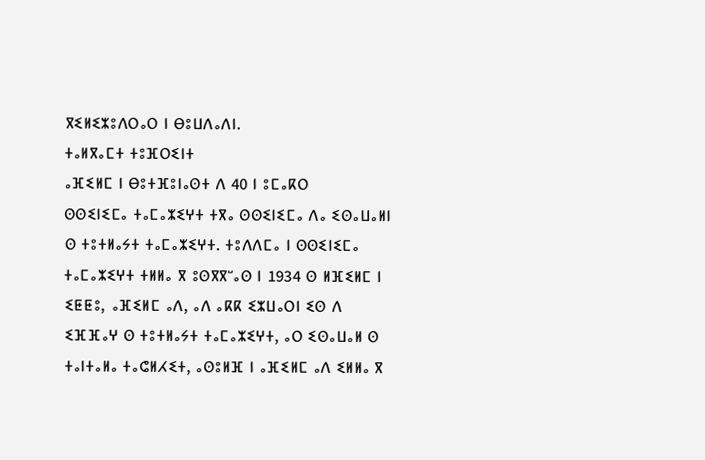ⴳⵉⵍⵉⵣⵓⴷⵔⴰⵔ ⵏ ⴱⵓⵡⴷⴰⴷⵏ.
ⵜⴰⵍⴳⴰⵎⵜ ⵜⵓⴼⵔⵉⵏⵜ
ⴰⴼⵉⵍⵎ ⵏ ⴱⵓⵜⴼⵓⵏⴰⵙⵜ ⴷ 40 ⵏ ⵓⵎⴰⴽⵔ
ⵙⵙⵉⵏⵉⵎⴰ ⵜⴰⵎⴰⵣⵉⵖⵜ ⵜⴳⴰ ⵙⵙⵉⵏⵉⵎⴰ ⴷⴰ ⵉⵙⴰⵡⴰⵍⵏ ⵙ ⵜⵓⵜⵍⴰⵢⵜ ⵜⴰⵎⴰⵣⵉⵖⵜ. ⵜⵓⴷⴷⵎⴰ ⵏ ⵙⵙⵉⵏⵉⵎⴰ ⵜⴰⵎⴰⵣⵉⵖⵜ ⵜⵍⵍⴰ ⴳ ⵓⵙⴳⴳⵯⴰⵙ ⵏ 1934 ⵙ ⵍⴼⵉⵍⵎ ⵏ ⵉⵟⵟⵓ, ⴰⴼⵉⵍⵎ ⴰⴷ, ⴰⴷ ⴰⴽⴽ ⵉⵣⵡⴰⵔⵏ ⵉⵙ ⴷ ⵉⴼⴼⴰⵖ ⵙ ⵜⵓⵜⵍⴰⵢⵜ ⵜⴰⵎⴰⵣⵉⵖⵜ, ⴰⵔ ⵉⵙⴰⵡⴰⵍ ⵙ ⵜⴰⵏⵜⴰⵍⴰ ⵜⴰⵛⵍⵃⵉⵜ, ⴰⵙⵓⵍⴼ ⵏ ⴰⴼⵉⵍⵎ ⴰⴷ ⵉⵍⵍⴰ ⴳ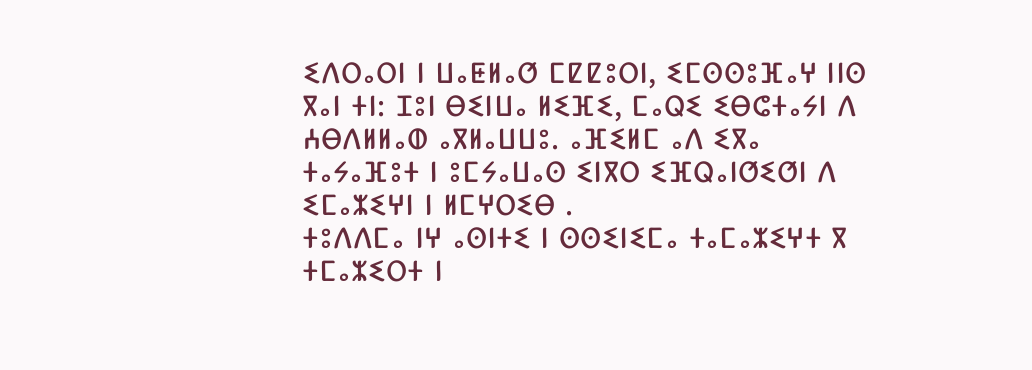ⵉⴷⵔⴰⵔⵏ ⵏ ⵡⴰⵟⵍⴰⵚ ⵎⵇⵇⵓⵔⵏ, ⵉⵎⵙⵙⵓⴼⴰⵖ ⵏⵏⵙ ⴳⴰⵏ ⵜⵏ: ⵊⵓⵏ ⴱⵉⵏⵡⴰ ⵍⵉⴼⵉ, ⵎⴰⵕⵉ ⵉⴱⵛⵜⴰⵢⵏ ⴷ ⵄⴱⴷⵍⵍⴰⵀ ⴰⴳⵍⴰⵡⵡⵓ. ⴰⴼⵉⵍⵎ ⴰⴷ ⵉⴳⴰ ⵜⴰⵢⴰⴼⵓⵜ ⵏ ⵓⵎⵢⴰⵡⴰⵙ ⵉⵏⴳⵔ ⵉⴼⵕⴰⵏⵚⵉⵚⵏ ⴷ ⵉⵎⴰⵣⵉⵖⵏ ⵏ ⵍⵎⵖⵔⵉⴱ .
ⵜⵓⴷⴷⵎⴰ ⵏⵖ ⴰⵙⵏⵜⵉ ⵏ ⵙⵙⵉⵏⵉⵎⴰ ⵜⴰⵎⴰⵣⵉⵖⵜ ⴳ ⵜⵎⴰⵣⵉⵔⵜ ⵏ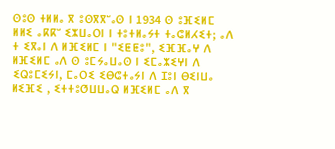ⵙⵓⵙ ⵜⵍⵍⴰ ⴳ ⵓⵙⴳⴳⵯⴰⵙ ⵏ 1934 ⵙ ⵓⴼⵉⵍⵎ ⵍⵍⵉ ⴰⴽⴽⵯ ⵉⵣⵡⴰⵔⵏ ⵏ ⵜⵓⵜⵍⴰⵢⵜ ⵜⴰⵛⵍⵃⵉⵜ; ⴰⴷ ⵜ ⵉⴳⴰⵏ ⴷ ⵍⴼⵉⵍⵎ ⵏ "ⵉⵟⵟⵓ", ⵉⴼⴼⴰⵖ ⴷ ⵍⴼⵉⵍⵎ ⴰⴷ ⵙ ⵓⵎⵢⴰⵡⴰⵙ ⵏ ⵉⵎⴰⵣⵉⵖⵏ ⴷ ⵉⵕⵓⵎⵉⵢⵏ, ⵎⴰⵔⵉ ⵉⴱⵛⵜⴰⵢⵏ ⴷ ⵊⵓⵏ ⴱⵉⵏⵡⴰ ⵍⵉⴼⵉ , ⵉⵜⵜⵓⵚⵡⵡⴰⵕ ⵍⴼⵉⵍⵎ ⴰⴷ ⴳ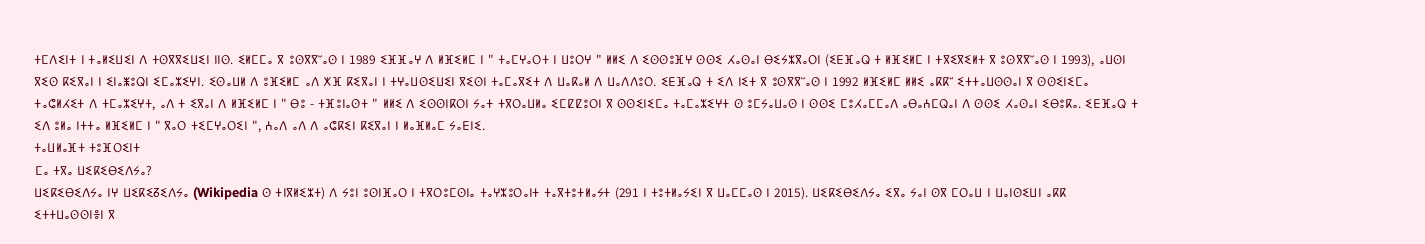ⵜⵎⴷⵉⵏⵜ ⵏ ⵜⴰⵍⵉⵡⵉⵏ ⴷ ⵜⵙⴳⴳⵉⵡⵉⵏ ⵏⵏⵙ. ⵉⵍⵎⵎⴰ ⴳ ⵓⵙⴳⴳⵯⴰⵙ ⵏ 1989 ⵉⴼⴼⴰⵖ ⴷ ⵍⴼⵉⵍⵎ ⵏ " ⵜⴰⵎⵖⴰⵔⵜ ⵏ ⵡⵓⵔⵖ " ⵍⵍⵉ ⴷ ⵉⵙⵙⵓⴼⵖ ⵙⵙⵉ ⵃⴰⵙⴰⵏ ⴱⵉⵢⵣⴳⴰⵔⵏ (ⵉⴹⴼⴰⵕ ⵜ ⵍⴼⵉⵍⵎ ⵏ ⵜⴳⵉⴳⵉⵍⵜ ⴳ ⵓⵙⴳⴳⵯⴰⵙ ⵏ 1993), ⴰⵡⵙⵏ ⴳⵉⵙ ⴽⵉⴳⴰⵏ ⵏ ⵉⵏⴰⵥⵓⵕⵏ ⵉⵎⴰⵣⵉⵖⵏ. ⵉⵙⴰⵡⵍ ⴷ ⵓⴼⵉⵍⵎ ⴰⴷ ⵅⴼ ⴽⵉⴳⴰⵏ ⵏ ⵜⵖⴰⵡⵙⵉⵡⵉⵏ ⴳⵉⵙⵏ ⵜⴰⵎⴰⴳⵉⵜ ⴷ ⵡⴰⴽⴰⵍ ⴷ ⵡⴰⴷⴷⵓⵔ. ⵉⴹⴼⴰⵕ ⵜ ⵉⴷ ⵏⵉⵜ ⴳ ⵓⵙⴳⴳⵯⴰⵙ ⵏ 1992 ⵍⴼⵉⵍⵎ ⵍⵍⵉ ⴰⴽⴽⵯ ⵉⵜⵜⴰⵡⵙⵙⴰⵏ ⴳ ⵙⵙⵉⵏⵉⵎⴰ ⵜⴰⵛⵍⵃⵉⵜ ⴷ ⵜⵎⴰⵣⵉⵖⵜ, ⴰⴷ ⵜ ⵉⴳⴰⵏ ⴷ ⵍⴼⵉⵍⵎ ⵏ " ⴱⵓ - ⵜⴼⵓⵏⴰⵙⵜ " ⵍⵍⵉ ⴷ ⵉⵙⵙⵏⴽⵔⵏ ⵢⴰⵜ ⵜⴳⵔⴰⵡⵍⴰ ⵉⵎⵇⵇⵓⵔⵏ ⴳ ⵙⵙⵉⵏⵉⵎⴰ ⵜⴰⵎⴰⵣⵉⵖⵜ ⵙ ⵓⵎⵢⴰⵡⴰⵙ ⵏ ⵙⵙⵉ ⵎⵓⵃⴰⵎⵎⴰⴷ ⴰⴱⴰⵄⵎⵕⴰⵏ ⴷ ⵙⵙⵉ ⵃⴰⵙⴰⵏ ⵉⴱⵓⴽⴰ. ⵉⴹⴼⴰⵕ ⵜ ⵉⴷ ⵓⵍⴰ ⵏⵜⵜⴰ ⵍⴼⵉⵍⵎ ⵏ " ⴳⴰⵔ ⵜⵉⵎⵖⴰⵔⵉⵏ ", ⵄⴰⴷ ⴰⴷ ⴷ ⴰⵛⴽⵉⵏ ⴽⵉⴳⴰⵏ ⵏ ⵍⴰⴼⵍⴰⵎ ⵢⴰⴹⵏⵉ.
ⵜⴰⵡⵍⴰⴼⵜ ⵜⵓⴼⵔⵉⵏⵜ
ⵎⴰ ⵜⴳⴰ ⵡⵉⴽⵉⴱⵉⴷⵢⴰ?
ⵡⵉⴽⵉⴱⵉⴷⵢⴰ ⵏⵖ ⵡⵉⴽⵉⵒⵉⴷⵢⴰ (Wikipedia ⵙ ⵜⵏⴳⵍⵉⵣⵜ) ⴷ ⵢⵓⵏ ⵓⵙⵏⴼⴰⵔ ⵏ ⵜⴳⵔⵓⵎⵙⵏⴰ ⵜⴰⵖⵣⵓⵔⴰⵏⵜ ⵜⴰⴳⵜⵓⵜⵍⴰⵢⵜ (291 ⵏ ⵜⵓⵜⵍⴰⵢⵉⵏ ⴳ ⵡⴰⵎⵎⴰⵙ ⵏ 2015). ⵡⵉⴽⵉⴱⵉⴷⵢⴰ ⵉⴳⴰ ⵢⴰⵏ ⵙⴳ ⵎⵔⴰⵡ ⵏ ⵡⴰⵏⵙⵉⵡⵏ ⴰⴽⴽ ⵉⵜⵜⵡⴰⵙⵙⵏⴻⵏ ⴳ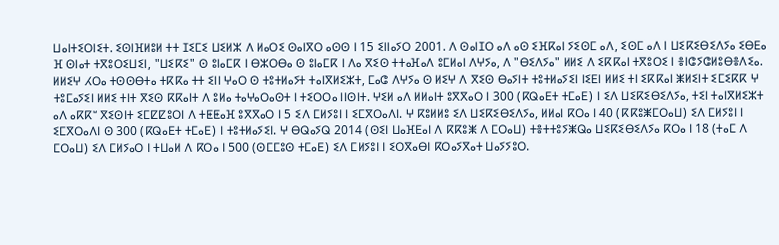ⵡⴰⵏⵜⵉⵔⵏⵉⵜ. ⵉⵙⵏⴼⵍⵓⵍ ⵜⵜ ⵊⵉⵎⵉ ⵡⵉⵍⵣ ⴷ ⵍⴰⵔⵉ ⵙⴰⵏⴳⵔ ⴰⵙⵙ ⵏ 15 ⵉⵏⵏⴰⵢⵔ 2001. ⴷ ⵙⴰⵏⵊⵔ ⴰⴷ ⴰⵙ ⵉⴼⴽⴰⵏ ⵢⵉⵙⵎ ⴰⴷ, ⵉⵙⵎ ⴰⴷ ⵏ ⵡⵉⴽⵉⴱⵉⴷⵢⴰ ⵉⴱⴹⴰ ⴼ ⵙⵏⴰⵜ ⵜⴳⵓⵔⵉⵡⵉⵏ, "ⵡⵉⴽⵉ" ⵙ ⵓⵏⴰⵎⴽ ⵏ ⴱⵣⵔⴱⴰ ⵙ ⵓⵏⴰⵎⴽ ⵏ ⴷⴰ ⴳⵉⵙ ⵜⵜⴰⴼⴰⴷ ⵓⵎⵍⴰⵏ ⴷⵖⵢⴰ, ⴷ "ⴱⵉⴷⵢⴰ" ⵍⵍⵉ ⴷ ⵉⴽⴽⴰⵏ ⵜⴳⵓⵔⵉ ⵏ ⴻⵏⵛⵢⵛⵍⵓⴱⴻⴷⵉⴰ. ⵍⵍⵉⵖ ⵃⵔⴰ ⵜⵙⵙⴱⵜⴰ ⵜⴽⴽⴰ ⵜⵜ ⵉⵏⵏ ⵖⴰⵔ ⵙ ⵜⵓⵜⵍⴰⵢⵜ ⵜⴰⵏⴳⵍⵉⵣⵜ, ⵎⴰⵛ ⴷⵖⵢⴰ ⵙ ⵍⵉⵖ ⴷ ⴳⵉⵙ ⴱⴰⵢⵏⵜ ⵜⵓⵜⵍⴰⵢⵉⵏ ⵏⵉⴹⵏ ⵍⵍⵉ ⵜⵏ ⵉⴽⴽⴰⵏ ⵥⵍⵉⵏⵜ ⵉⵎⵉⴽⴽ ⵖ ⵜⵓⵎⴰⵢⵉⵏ ⵍⵍⵉ ⵜⵏⵜ ⴳⵉⵙ ⴽⴽⴰⵏⵜ ⴷ ⵓⵍⴰ ⵜⴰⵖⴰⵔⴰⵙⵜ ⵏ ⵜⵉⵔⵔⴰ ⵏⵏⵙⵏⵜ. ⵖⵉⵍ ⴰⴷ ⵍⵍⴰⵏⵜ ⵓⴳⴳⴰⵔ ⵏ 300 (ⴽⵕⴰⴹⵜ ⵜⵎⴰⴹ) ⵏ ⵉⴷ ⵡⵉⴽⵉⴱⵉⴷⵢⴰ, ⵜⵉⵏ ⵜⴰⵏⴳⵍⵉⵣⵜ ⴰⴷ ⴰⴽⴽⵯ ⴳⵉⵙⵏⵜ ⵉⵎⵇⵇⵓⵔⵏ ⴷ ⵜⵟⵟⴰⴼ ⵓⴳⴳⴰⵔ ⵏ 5 ⵉⴷ ⵎⵍⵢⵓⵏ ⵏ ⵉⵎⴳⵔⴰⴷⵏ. ⵖ ⴽⵓⵍⵍⵓ ⵉⴷ ⵡⵉⴽⵉⴱⵉⴷⵢⴰ, ⵍⵍⴰⵏ ⴽⵔⴰ ⵏ 40 (ⴽⴽⵓⵥⵎⵔⴰⵡ) ⵉⴷ ⵎⵍⵢⵓⵏ ⵏ ⵉⵎⴳⵔⴰⴷⵏ ⵙ 300 (ⴽⵕⴰⴹⵜ ⵜⵎⴰⴹ) ⵏ ⵜⵓⵜⵍⴰⵢⵉⵏ. ⵖ ⴱⵕⴰⵢⵕ 2014 (ⵙⵉⵏ ⵡⴰⴼⴹⴰⵏ ⴷ ⴽⴽⵓⵥ ⴷ ⵎⵔⴰⵡ) ⵜⴻⵜⵜⵓⵢⵥⵕⴰ ⵡⵉⴽⵉⴱⵉⴷⵢⴰ ⴽⵔⴰ ⵏ 18 (ⵜⴰⵎ ⴷ ⵎⵔⴰⵡ) ⵉⴷ ⵎⵍⵢⴰⵔ ⵏ ⵜⵡⴰⵍ ⴷ ⴽⵔⴰ ⵏ 500 (ⵙⵎⵎⵓⵙ ⵜⵎⴰⴹ) ⵉⴷ ⵎⵍⵢⵓⵏ ⵏ ⵉⵔⴳⴰⴱⵏ ⴽⵔⴰⵢⴳⴰⵜ ⵡⴰⵢⵢⵓⵔ.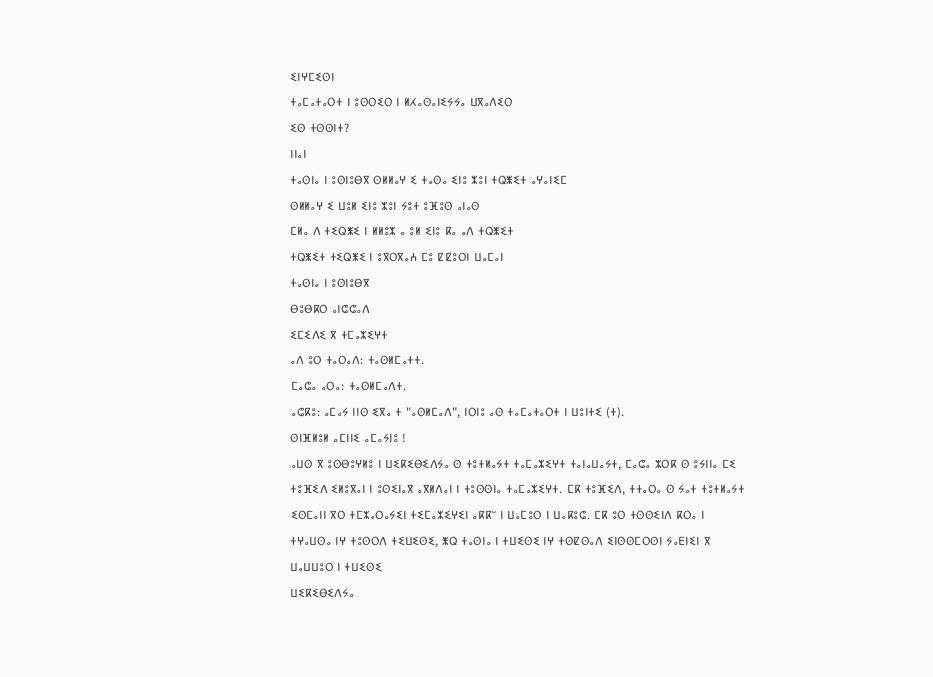ⵉⵏⵖⵎⵉⵙⵏ
ⵜⴰⵎⴰⵜⴰⵔⵜ ⵏ ⵓⵙⵔⵉⵔ ⵏ ⵍⵃⴰⵙⴰⵏⵉⵢⵢⴰ ⵡⴳⴰⴷⵉⵔ
ⵉⵙ ⵜⵙⵙⵏⵜ?
ⵏⵏⴰⵏ
ⵜⴰⵙⵏⴰ ⵏ ⵓⵙⵏⵓⴱⴳ ⵙⵍⵍⴰⵖ ⵉ ⵜⴰⵙⴰ ⵉⵏⵓ ⵣⵓⵏ ⵜⵕⵥⵉⵜ ⴰⵖⴰⵏⵉⵎ
ⵙⵍⵍⴰⵖ ⵉ ⵡⵓⵍ ⵉⵏⵓ ⵣⵓⵏ ⵢⵓⵜ ⵓⴼⵓⵙ ⴰⵏⴰⵙ
ⵎⵍⴰ ⴷ ⵜⵉⵕⵥⵉ ⵏ ⵍⵍⵓⵣ ⴰ ⵓⵍ ⵉⵏⵓ ⴽⴰ ⴰⴷ ⵜⵕⵥⵉⵜ
ⵜⵕⵥⵉⵜ ⵜⵉⵕⵥⵉ ⵏ ⵓⴳⵔⴳⴰⵄ ⵎⵓ ⵇⵇⵓⵔⵏ ⵡⴰⵎⴰⵏ
ⵜⴰⵙⵏⴰ ⵏ ⵓⵙⵏⵓⴱⴳ
ⴱⵓⴱⴽⵔ ⴰⵏⵛⵛⴰⴷ
ⵉⵎⵉⴷⵉ ⴳ ⵜⵎⴰⵣⵉⵖⵜ
ⴰⴷ ⵓⵔ ⵜⴰⵔⴰⴷ: ⵜⴰⵙⵍⵎⴰⵜⵜ.
ⵎⴰⵛⴰ ⴰⵔⴰ: ⵜⴰⵙⵍⵎⴰⴷⵜ.
ⴰⵛⴽⵓ: ⴰⵎⴰⵢ ⵏⵏⵙ ⵉⴳⴰ ⵜ "ⴰⵙⵍⵎⴰⴷ", ⵏⵔⵏⵓ ⴰⵙ ⵜⴰⵎⴰⵜⴰⵔⵜ ⵏ ⵡⵓⵏⵜⵉ (ⵜ).
ⵙⵏⴼⵍⵓⵍ ⴰⵎⵏⵏⵉ ⴰⵎⴰⵢⵏⵓ !
ⴰⵡⵙ ⴳ ⵓⵙⴱⵓⵖⵍⵓ ⵏ ⵡⵉⴽⵉⴱⵉⴷⵢⴰ ⵙ ⵜⵓⵜⵍⴰⵢⵜ ⵜⴰⵎⴰⵣⵉⵖⵜ ⵜⴰⵏⴰⵡⴰⵢⵜ, ⵎⴰⵛⴰ ⵣⵔⴽ ⵙ ⵓⵢⵏⵏⴰ ⵎⵉ ⵜⵓⴼⵉⴷ ⵉⵍⵓⴳⴰⵏ ⵏ ⵓⵙⵉⵏⴰⴳ ⴰⴳⵍⴷⴰⵏ ⵏ ⵜⵓⵙⵙⵏⴰ ⵜⴰⵎⴰⵣⵉⵖⵜ. ⵎⴽ ⵜⵓⴼⵉⴷ, ⵜⵜⴰⵔⴰ ⵙ ⵢⴰⵜ ⵜⵓⵜⵍⴰⵢⵜ ⵉⵙⵎⴰⵏⵏ ⴳⵔ ⵜⵎⵣⴰⵔⴰⵢⵉⵏ ⵜⵉⵎⴰⵣⵉⵖⵉⵏ ⴰⴽⴽⵯ ⵏ ⵡⴰⵎⵓⵔ ⵏ ⵡⴰⴽⵓⵛ. ⵎⴽ ⵓⵔ ⵜⵙⵙⵉⵏⴷ ⴽⵔⴰ ⵏ ⵜⵖⴰⵡⵙⴰ ⵏⵖ ⵜⵓⵙⵔⴷ ⵜⵉⵡⵉⵙⵉ, ⵥⵕ ⵜⴰⵙⵏⴰ ⵏ ⵜⵡⵉⵙⵉ ⵏⵖ ⵜⵙⵇⵙⴰⴷ ⵉⵏⵙⵙⵎⵔⵙⵏ ⵢⴰⴹⵏⵉⵏ ⴳ ⵡⴰⵡⵡⵓⵔ ⵏ ⵜⵡⵉⵙⵉ
ⵡⵉⴽⵉⴱⵉⴷⵢⴰ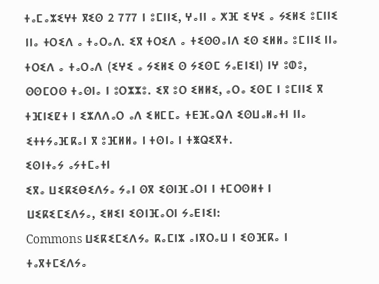ⵜⴰⵎⴰⵣⵉⵖⵜ ⴳⵉⵙ 2 777 ⵏ ⵓⵎⵏⵏⵉ, ⵖⴰⵏⵏ ⴰ ⵅⴼ ⵉⵖⵉ ⴰ ⵢⵉⵍⵉ ⵓⵎⵏⵏⵉ ⵏⵏⴰ ⵜⵔⵉⴷ ⴰ ⵜⴰⵔⴰⴷ. ⵉⴳ ⵜⵔⵉⴷ ⴰ ⵜⵉⵙⵙⴰⵏⴷ ⵉⵙ ⵉⵍⵍⴰ ⵓⵎⵏⵏⵉ ⵏⵏⴰ ⵜⵔⵉⴷ ⴰ ⵜⴰⵔⴰⴷ (ⵉⵖⵉ ⴰ ⵢⵉⵍⵉ ⵙ ⵢⵉⵙⵎ ⵢⴰⴹⵏⵉⵏ) ⵏⵖ ⵓⵀⵓ, ⵙⵙⵎⵔⵙ ⵜⴰⵙⵏⴰ ⵏ ⵓⵔⵣⵣⵓ. ⵉⴳ ⵓⵔ ⵉⵍⵍⵉ, ⴰⵔⴰ ⵉⵙⵎ ⵏ ⵓⵎⵏⵏⵉ ⴳ ⵜⴼⵏⵉⵇⵜ ⵏ ⵉⵣⴷⴷⴰⵔ ⴰⴷ ⵉⵍⵎⵎⴰ ⵜⴹⴼⴰⵕⴷ ⵉⵙⵡⴰⵍⴰⵜⵏ ⵏⵏⴰ ⵉⵜⵜⵢⴰⴼⴽⴰⵏ ⴳ ⵓⴼⵍⵍⴰ ⵏ ⵜⵙⵏⴰ ⵏ ⵜⵥⵕⵉⴳⵜ.
ⵉⵙⵏⵜⴰⵢ ⴰⵢⵜⵎⴰⵜⵏ
ⵉⴳⴰ ⵡⵉⴽⵉⴱⵉⴷⵢⴰ ⵢⴰⵏ ⵙⴳ ⵉⵙⵏⴼⴰⵔⵏ ⵏ ⵜⵎⵔⵙⵍⵜ ⵏ ⵡⵉⴽⵉⵎⵉⴷⵢⴰ, ⵉⵍⵉⵏ ⵉⵙⵏⴼⴰⵔⵏ ⵢⴰⴹⵏⵉⵏ:
Commons ⵡⵉⴽⵉⵎⵉⴷⵢⴰ ⴽⴰⵎⵏⵣ ⴰⵏⴳⵔⴰⵡ ⵏ ⵉⵙⴼⴽⴰ ⵏ ⵜⴰⴳⵜⵎⵉⴷⵢⴰ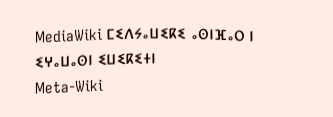MediaWiki ⵎⵉⴷⵢⴰⵡⵉⴽⵉ ⴰⵙⵏⴼⴰⵔ ⵏ ⵉⵖⴰⵡⴰⵙⵏ ⵉⵡⵉⴽⵉⵜⵏ
Meta-Wiki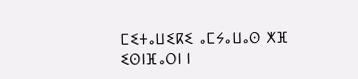ⵎⵉⵜⴰⵡⵉⴽⵉ ⴰⵎⵢⴰⵡⴰⵙ ⵅⴼ ⵉⵙⵏⴼⴰⵔⵏ ⵏ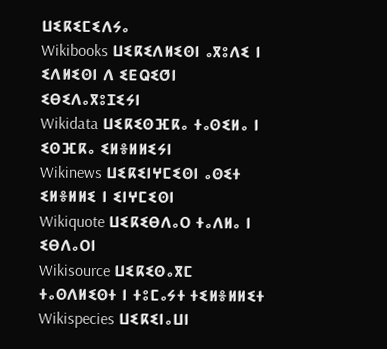ⵡⵉⴽⵉⵎⵉⴷⵢⴰ
Wikibooks ⵡⵉⴽⵉⴷⵍⵉⵙⵏ ⴰⴳⵓⴷⵉ ⵏ ⵉⴷⵍⵉⵙⵏ ⴷ ⵉⴹⵕⵉⵚⵏ ⵉⴱⵉⴷⴰⴳⵓⵊⵉⵢⵏ
Wikidata ⵡⵉⴽⵉⵙⴼⴽⴰ ⵜⴰⵙⵉⵍⴰ ⵏ ⵉⵙⴼⴽⴰ ⵉⵍⴻⵍⵍⵉⵢⵏ
Wikinews ⵡⵉⴽⵉⵏⵖⵎⵉⵙⵏ ⴰⵙⵉⵜ ⵉⵍⴻⵍⵍⵉ ⵏ ⵉⵏⵖⵎⵉⵙⵏ
Wikiquote ⵡⵉⴽⵉⴱⴷⴰⵔ ⵜⴰⴷⵍⴰ ⵏ ⵉⴱⴷⴰⵔⵏ
Wikisource ⵡⵉⴽⵉⵙⴰⴳⵎ ⵜⴰⵙⴷⵍⵉⵙⵜ ⵏ ⵜⵓⵎⴰⵢⵜ ⵜⵉⵍⴻⵍⵍⵉⵜ
Wikispecies ⵡⵉⴽⵉⵏⴰⵡⵏ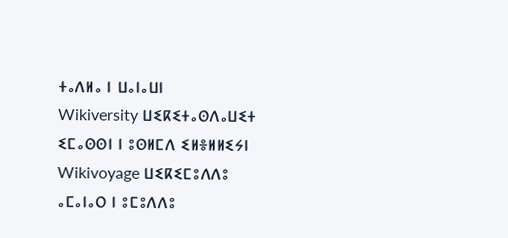ⵜⴰⴷⵍⴰ ⵏ ⵡⴰⵏⴰⵡⵏ
Wikiversity ⵡⵉⴽⵉⵜⴰⵙⴷⴰⵡⵉⵜ ⵉⵎⴰⵙⵙⵏ ⵏ ⵓⵙⵍⵎⴷ ⵉⵍⴻⵍⵍⵉⵢⵏ
Wikivoyage ⵡⵉⴽⵉⵎⵓⴷⴷⵓ ⴰⵎⴰⵏⴰⵔ ⵏ ⵓⵎⵓⴷⴷⵓ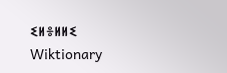ⵉⵍⴻⵍⵍⵉ
Wiktionary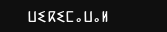ⵡⵉⴽⵉⵎⴰⵡⴰⵍ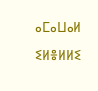ⴰⵎⴰⵡⴰⵍ ⵉⵍⴻⵍⵍⵉ